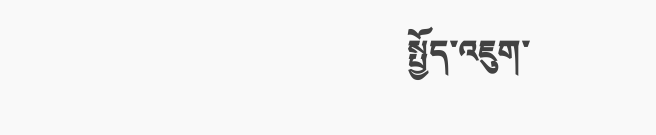སྤྱོད་འཇུག་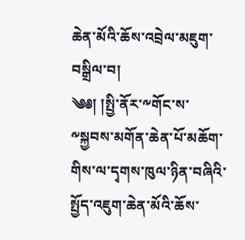ཆེན་མོའི་ཆོས་འབྲེལ་མཇུག་བསྒྲིལ་བ།
༄༅། །སྤྱི་ནོར་༸གོང་ས་༸སྐྱབས་མགོན་ཆེན་པོ་མཆོག་གིས་ལ་དྭགས་ཁུལ་ཉིན་བཞིའི་སྤྱོད་འཇུག་ཆེན་མོའི་ཆོས་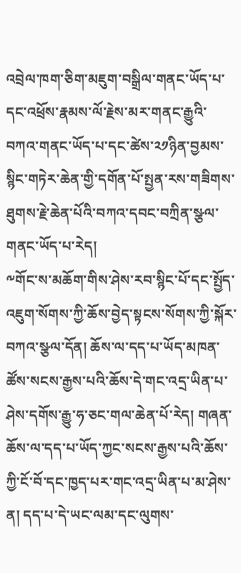འབྲེལ་ཁག་ཅིག་མཇུག་བསྒྲིལ་གནང་ཡོད་པ་དང་འཕྲོས་རྣམས་ལོ་རྗེས་མར་གནང་རྒྱུའི་བཀའ་གནང་ཡོད་པ་དང་ཚེས་༢༡ཉིན་བྱམས་སྙིང་གཏེར་ཆེན་གྱི་དགོན་པོ་སྤྱན་རས་གཟིགས་ཐུགས་རྗེ་ཆེན་པོའི་བཀའ་དབང་བཀྲིན་སྩལ་གནང་ཡོད་པ་རེད།
༸གོང་ས་མཆོག་གིས་ཤེས་རབ་སྙིང་པོ་དང་སྤྱོད་འཇུག་སོགས་ཀྱི་ཆོས་བྱེད་སྟངས་སོགས་ཀྱི་སྐོར་བཀའ་སྩལ་དོན། ཆོས་ལ་དད་པ་ཡོད་མཁན་ཚོས་སངས་རྒྱས་པའི་ཆོས་དེ་གང་འདྲ་ཡིན་པ་ཤེས་དགོས་རྒྱུ་ཧ་ཅང་གལ་ཆེན་པོ་རེད། གཞན་ཆོས་ལ་དད་པ་ཡོད་ཀྱང་སངས་རྒྱས་པའི་ཆོས་ཀྱི་ངོ་བོ་དང་ཁྱད་པར་གང་འདྲ་ཡིན་པ་མ་ཤེས་ན། དད་པ་དེ་ཡང་ལམ་དང་ལུགས་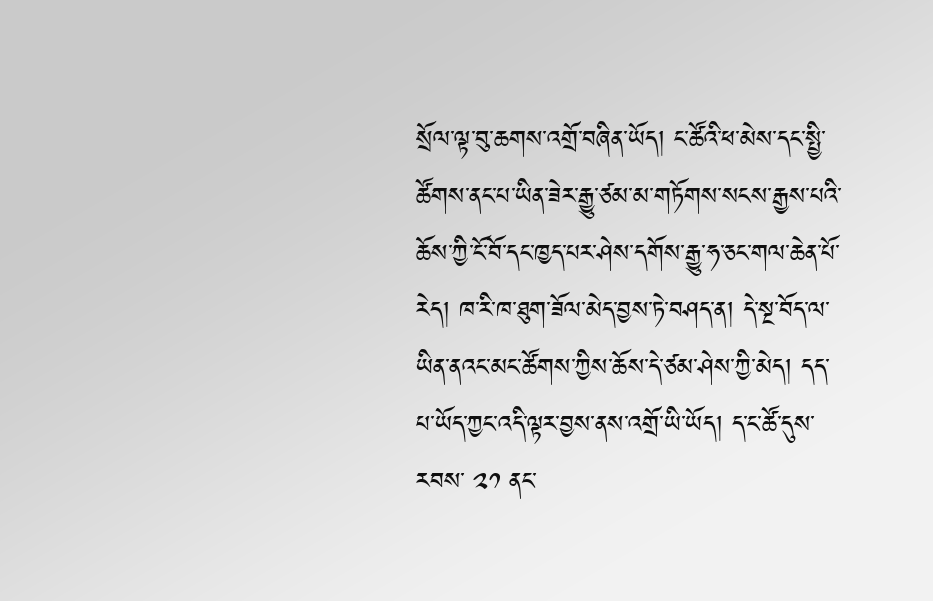སྲོལ་ལྟ་བུ་ཆགས་འགྲོ་བཞིན་ཡོད། ང་ཚོའི་ཕ་མེས་དང་སྤྱི་ཚོགས་ནང་པ་ཡིན་ཟེར་རྒྱུ་ཙམ་མ་གཏོགས་སངས་རྒྱས་པའི་ཆོས་ཀྱི་ངོ་བོ་དང་ཁྱད་པར་ཤེས་དགོས་རྒྱུ་ཧ་ཅང་གལ་ཆེན་པོ་རེད། ཁ་རི་ཁ་ཐུག་ཟོལ་མེད་བྱས་ཏེ་བཤད་ན། དེ་སྔ་བོད་ལ་ཡིན་ནའང་མང་ཚོགས་ཀྱིས་ཆོས་དེ་ཙམ་ཤེས་ཀྱི་མེད། དད་པ་ཡོད་ཀྱང་འདི་ལྟར་བྱས་ནས་འགྲོ་ཡི་ཡོད། ད་ང་ཚོ་དུས་རབས་ ༢༡ ནང་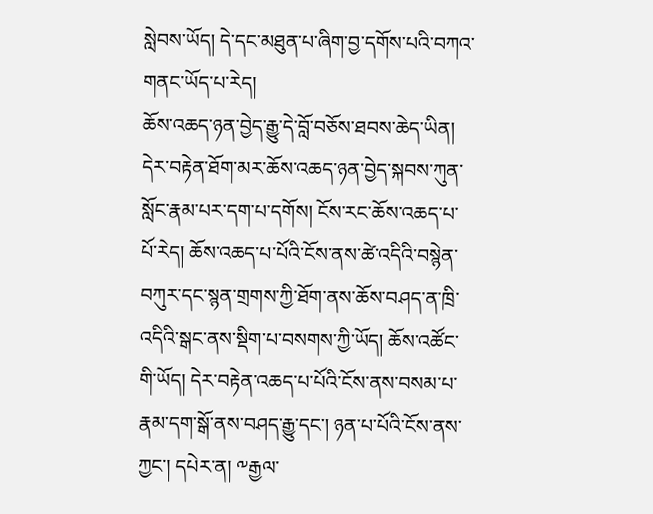སླེབས་ཡོད། དེ་དང་མཐུན་པ་ཞིག་བྱ་དགོས་པའི་བཀའ་གནང་ཡོད་པ་རེད།
ཆོས་འཆད་ཉན་བྱེད་རྒྱུ་དེ་བློ་བཅོས་ཐབས་ཆེད་ཡིན། དེར་བརྟེན་ཐོག་མར་ཆོས་འཆད་ཉན་བྱེད་སྐབས་ཀུན་སློང་རྣམ་པར་དག་པ་དགོས། ངོས་རང་ཆོས་འཆད་པ་པོ་རེད། ཆོས་འཆད་པ་པོའི་ངོས་ནས་ཚེ་འདིའི་བསྙེན་བཀུར་དང་སྙན་གྲགས་ཀྱི་ཐོག་ནས་ཆོས་བཤད་ན་ཁྲི་འདིའི་སྒང་ནས་སྡིག་པ་བསགས་ཀྱི་ཡོད། ཆོས་འཚོང་གི་ཡོད། དེར་བརྟེན་འཆད་པ་པོའི་ངོས་ནས་བསམ་པ་རྣམ་དག་སྒོ་ནས་བཤད་རྒྱུ་དང་། ཉན་པ་པོའི་ངོས་ནས་ཀྱང་། དཔེར་ན། ༸རྒྱལ་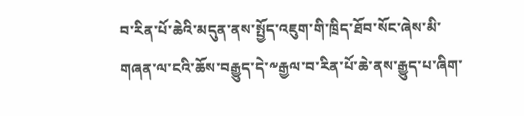བ་རིན་པོ་ཆེའི་མདུན་ནས་སྤྱོད་འཇུག་གི་ཁྲིད་ཐོབ་སོང་ཞེས་མི་གཞན་ལ་ངའི་ཆོས་བརྒྱུད་དེ་༸རྒྱལ་བ་རིན་པོ་ཆེ་ནས་རྒྱུད་པ་ཞིག་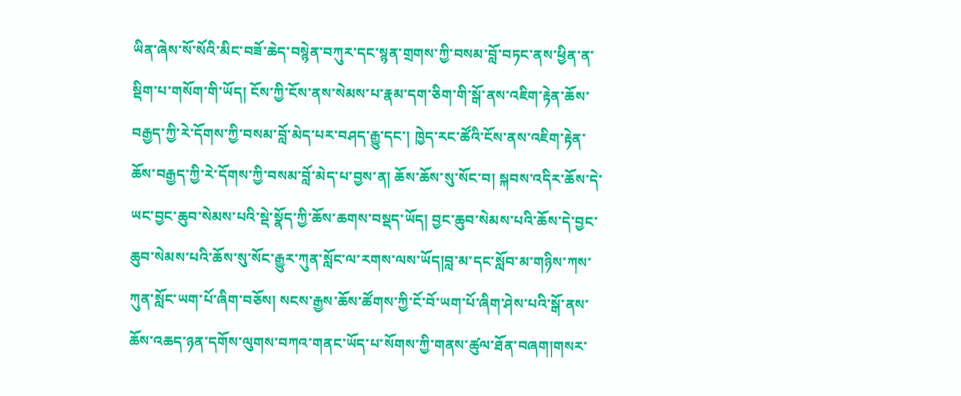ཡིན་ཞེས་སོ་སོའི་མིང་བཟོ་ཆེད་བསྙེན་བཀུར་དང་སྙན་གྲགས་ཀྱི་བསམ་བློ་བཏང་ནས་ཕྱིན་ན་སྡིག་པ་གསོག་གི་ཡོད། ངོས་ཀྱི་ངོས་ནས་སེམས་པ་རྣམ་དག་ཅིག་གི་སྒོ་ནས་འཇིག་རྟེན་ཆོས་བརྒྱད་ཀྱི་རེ་དོགས་ཀྱི་བསམ་བློ་མེད་པར་བཤད་རྒྱུ་དང་། ཁྱེད་རང་ཚོའི་ངོས་ནས་འཇིག་རྟེན་ཆོས་བརྒྱད་ཀྱི་རེ་དོགས་ཀྱི་བསམ་བློ་མེད་པ་བྱས་ན། ཆོས་ཆོས་སུ་སོང་བ། སྐབས་འདིར་ཆོས་དེ་ཡང་བྱང་ཆུབ་སེམས་པའི་སྡེ་སྣོད་ཀྱི་ཆོས་ཆགས་བསྡད་ཡོད། བྱང་ཆུབ་སེམས་པའི་ཆོས་དེ་བྱང་ཆུབ་སེམས་པའི་ཆོས་སུ་སོང་རྒྱུར་ཀུན་སློང་ལ་རགས་ལས་ཡོད།བླ་མ་དང་སློབ་མ་གཉིས་ཀས་ཀུན་སློང་ཡག་པོ་ཞིག་བཅོས། སངས་རྒྱས་ཆོས་ཚོགས་ཀྱི་ངོ་བོ་ཡག་པོ་ཞིག་ཤེས་པའི་སྒོ་ནས་ཆོས་འཆད་ཉན་དགོས་ལུགས་བཀའ་གནང་ཡོད་པ་སོགས་ཀྱི་གནས་ཚུལ་ཐོན་བཞག།གསར་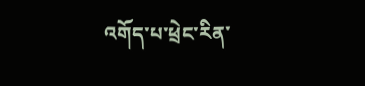འགོད་པ་ཕྲེང་རིན་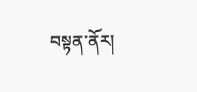བསྟན་ནོར།